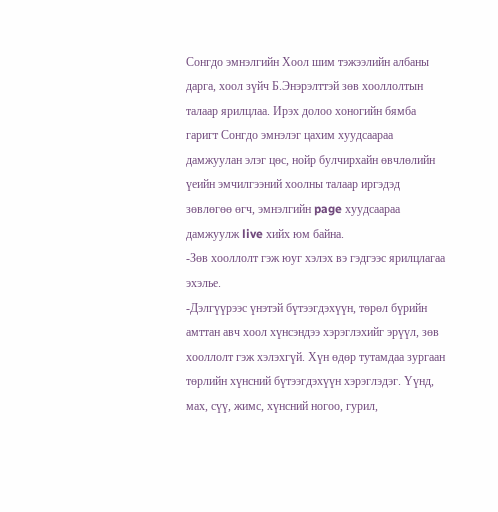Сонгдо эмнэлгийн Хоол шим тэжээлийн албаны дарга, хоол зүйч Б.Энэрэлттэй зөв хооллолтын талаар ярилцлаа. Ирэх долоо хоногийн бямба гаригт Сонгдо эмнэлэг цахим хуудсаараа дамжуулан элэг цөс, нойр булчирхайн өвчлөлийн үеийн эмчилгээний хоолны талаар иргэдэд зөвлөгөө өгч, эмнэлгийн page хуудсаараа дамжуулж live хийх юм байна.
-Зөв хооллолт гэж юуг хэлэх вэ гэдгээс ярилцлагаа эхэлье.
-Дэлгүүрээс үнэтэй бүтээгдэхүүн, төрөл бүрийн амттан авч хоол хүнсэндээ хэрэглэхийг эрүүл, зөв хооллолт гэж хэлэхгүй. Хүн өдөр тутамдаа зургаан төрлийн хүнсний бүтээгдэхүүн хэрэглэдэг. Үүнд, мах, сүү, жимс, хүнсний ногоо, гурил,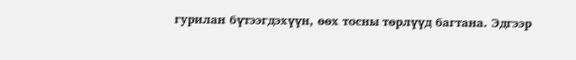гурилан бүтээгдэхүүн, өөх тосны төрлүүд багтана. Эдгээр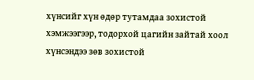хүнсийг хүн өдөр тутамдаа зохистой хэмжээгээр, тодорхой цагийн зайтай хоол хүнсэндээ зөв зохистой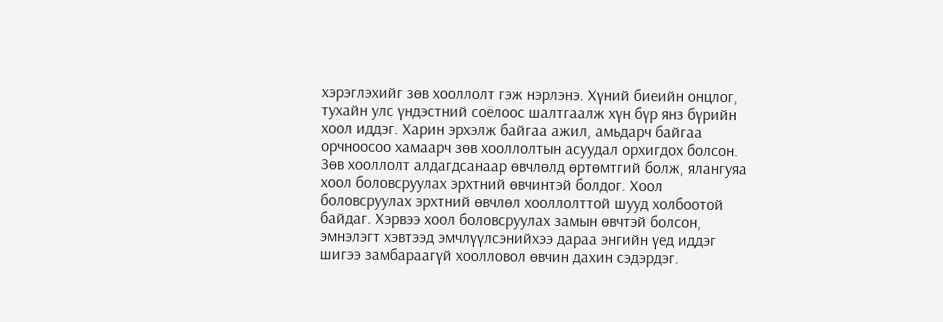хэрэглэхийг зөв хооллолт гэж нэрлэнэ. Хүний биеийн онцлог, тухайн улс үндэстний соёлоос шалтгаалж хүн бүр янз бүрийн хоол иддэг. Харин эрхэлж байгаа ажил, амьдарч байгаа орчноосоо хамаарч зөв хооллолтын асуудал орхигдох болсон. Зөв хооллолт алдагдсанаар өвчлөлд өртөмтгий болж, ялангуяа хоол боловсруулах эрхтний өвчинтэй болдог. Хоол боловсруулах эрхтний өвчлөл хооллолттой шууд холбоотой байдаг. Хэрвээ хоол боловсруулах замын өвчтэй болсон, эмнэлэгт хэвтээд эмчлүүлсэнийхээ дараа энгийн үед иддэг шигээ замбараагүй хоолловол өвчин дахин сэдэрдэг.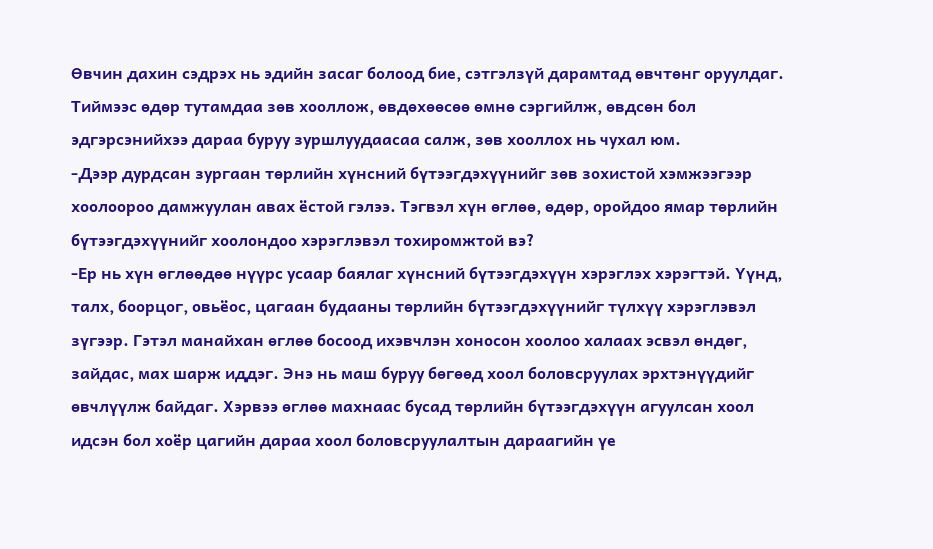Өвчин дахин сэдрэх нь эдийн засаг болоод бие, сэтгэлзүй дарамтад өвчтөнг оруулдаг. Тиймээс өдөр тутамдаа зөв хооллож, өвдөхөөсөө өмнө сэргийлж, өвдсөн бол эдгэрсэнийхээ дараа буруу зуршлуудаасаа салж, зөв хооллох нь чухал юм.
-Дээр дурдсан зургаан төрлийн хүнсний бүтээгдэхүүнийг зөв зохистой хэмжээгээр хоолоороо дамжуулан авах ёстой гэлээ. Тэгвэл хүн өглөө, өдөр, оройдоо ямар төрлийн бүтээгдэхүүнийг хоолондоо хэрэглэвэл тохиромжтой вэ?
-Ер нь хүн өглөөдөө нүүрс усаар баялаг хүнсний бүтээгдэхүүн хэрэглэх хэрэгтэй. Үүнд, талх, боорцог, овьёос, цагаан будааны төрлийн бүтээгдэхүүнийг түлхүү хэрэглэвэл зүгээр. Гэтэл манайхан өглөө босоод ихэвчлэн хоносон хоолоо халаах эсвэл өндөг, зайдас, мах шарж иддэг. Энэ нь маш буруу бөгөөд хоол боловсруулах эрхтэнүүдийг өвчлүүлж байдаг. Хэрвээ өглөө махнаас бусад төрлийн бүтээгдэхүүн агуулсан хоол идсэн бол хоёр цагийн дараа хоол боловсруулалтын дараагийн үе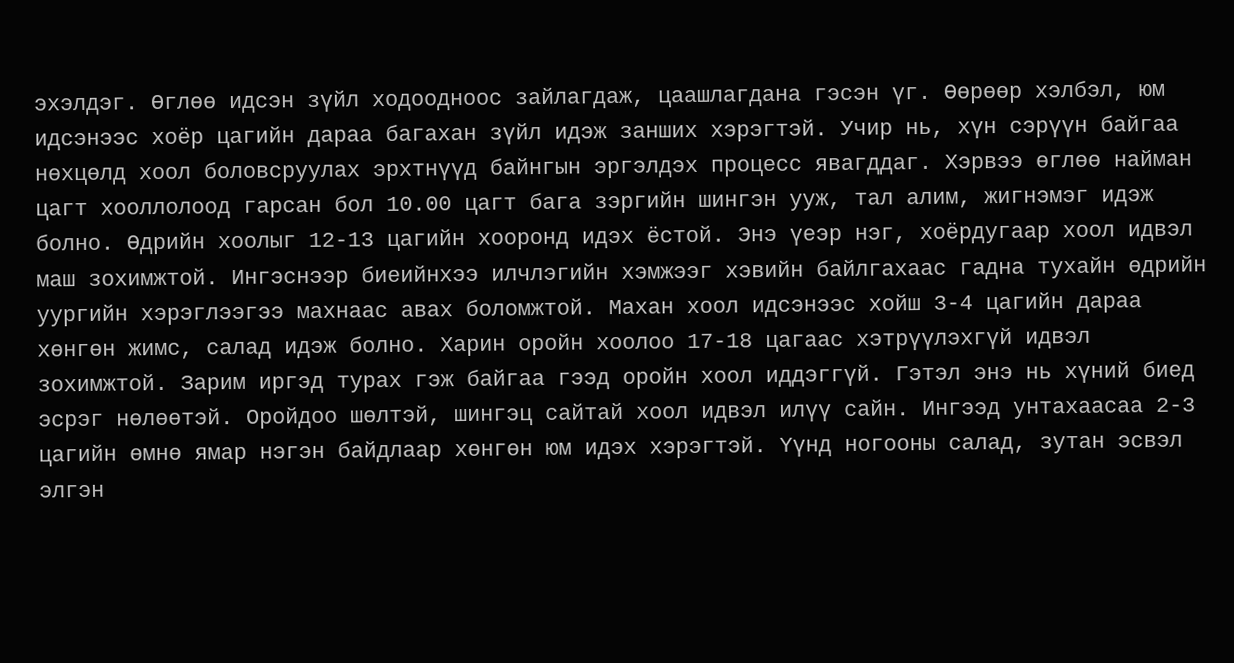эхэлдэг. Өглөө идсэн зүйл ходоодноос зайлагдаж, цаашлагдана гэсэн үг. Өөрөөр хэлбэл, юм идсэнээс хоёр цагийн дараа багахан зүйл идэж занших хэрэгтэй. Учир нь, хүн сэрүүн байгаа нөхцөлд хоол боловсруулах эрхтнүүд байнгын эргэлдэх процесс явагддаг. Хэрвээ өглөө найман цагт хооллолоод гарсан бол 10.00 цагт бага зэргийн шингэн ууж, тал алим, жигнэмэг идэж болно. Өдрийн хоолыг 12-13 цагийн хооронд идэх ёстой. Энэ үеэр нэг, хоёрдугаар хоол идвэл маш зохимжтой. Ингэснээр биеийнхээ илчлэгийн хэмжээг хэвийн байлгахаас гадна тухайн өдрийн уургийн хэрэглээгээ махнаас авах боломжтой. Махан хоол идсэнээс хойш 3-4 цагийн дараа хөнгөн жимс, салад идэж болно. Харин оройн хоолоо 17-18 цагаас хэтрүүлэхгүй идвэл зохимжтой. Зарим иргэд турах гэж байгаа гээд оройн хоол иддэггүй. Гэтэл энэ нь хүний биед эсрэг нөлөөтэй. Оройдоо шөлтэй, шингэц сайтай хоол идвэл илүү сайн. Ингээд унтахаасаа 2-3 цагийн өмнө ямар нэгэн байдлаар хөнгөн юм идэх хэрэгтэй. Үүнд ногооны салад, зутан эсвэл элгэн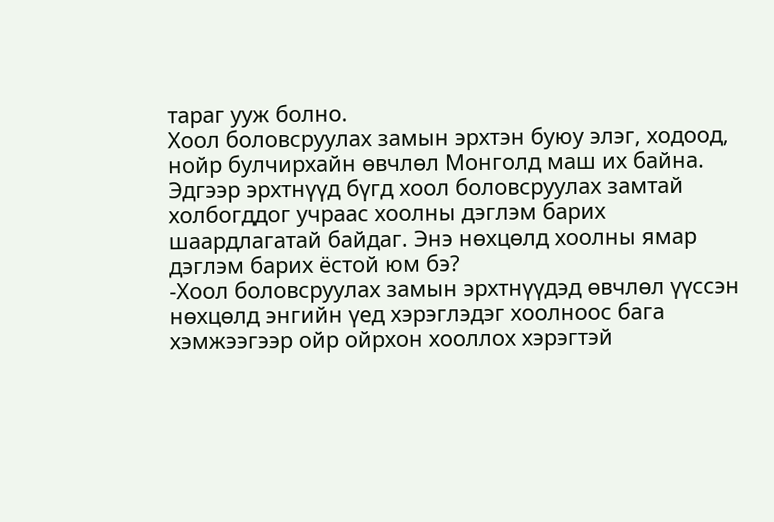тараг ууж болно.
Хоол боловсруулах замын эрхтэн буюу элэг, ходоод, нойр булчирхайн өвчлөл Монголд маш их байна. Эдгээр эрхтнүүд бүгд хоол боловсруулах замтай холбогддог учраас хоолны дэглэм барих шаардлагатай байдаг. Энэ нөхцөлд хоолны ямар дэглэм барих ёстой юм бэ?
-Хоол боловсруулах замын эрхтнүүдэд өвчлөл үүссэн нөхцөлд энгийн үед хэрэглэдэг хоолноос бага хэмжээгээр ойр ойрхон хооллох хэрэгтэй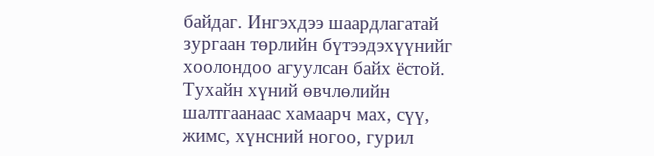байдаг. Ингэхдээ шаардлагатай зургаан төрлийн бүтээдэхүүнийг хоолондоо агуулсан байх ёстой. Тухайн хүний өвчлөлийн шалтгаанаас хамаарч мах, сүү, жимс, хүнсний ногоо, гурил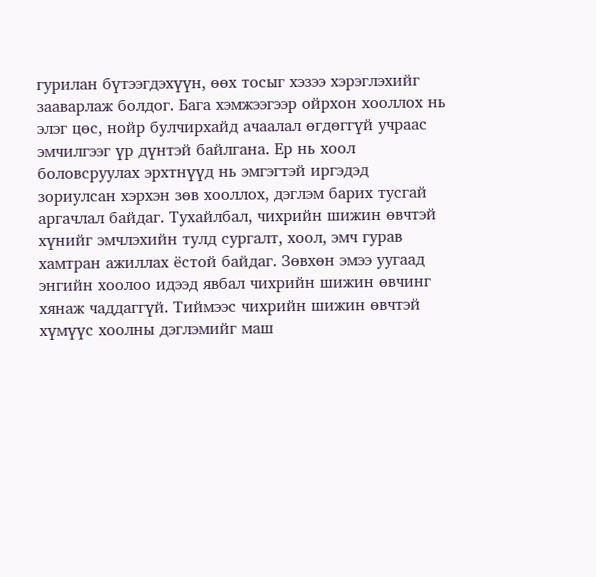гурилан бүтээгдэхүүн, өөх тосыг хэзээ хэрэглэхийг зааварлаж болдог. Бага хэмжээгээр ойрхон хооллох нь элэг цөс, нойр булчирхайд ачаалал өгдөггүй учраас эмчилгээг үр дүнтэй байлгана. Ер нь хоол боловсруулах эрхтнүүд нь эмгэгтэй иргэдэд зориулсан хэрхэн зөв хооллох, дэглэм барих тусгай аргачлал байдаг. Тухайлбал, чихрийн шижин өвчтэй хүнийг эмчлэхийн тулд сургалт, хоол, эмч гурав хамтран ажиллах ёстой байдаг. Зөвхөн эмээ уугаад энгийн хоолоо идээд явбал чихрийн шижин өвчинг хянаж чаддаггүй. Тиймээс чихрийн шижин өвчтэй хүмүүс хоолны дэглэмийг маш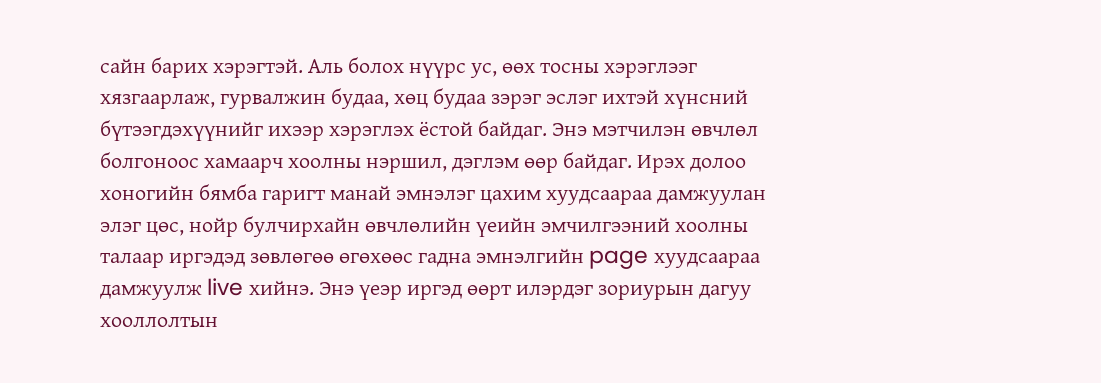сайн барих хэрэгтэй. Аль болох нүүрс ус, өөх тосны хэрэглээг хязгаарлаж, гурвалжин будаа, хөц будаа зэрэг эслэг ихтэй хүнсний бүтээгдэхүүнийг ихээр хэрэглэх ёстой байдаг. Энэ мэтчилэн өвчлөл болгоноос хамаарч хоолны нэршил, дэглэм өөр байдаг. Ирэх долоо хоногийн бямба гаригт манай эмнэлэг цахим хуудсаараа дамжуулан элэг цөс, нойр булчирхайн өвчлөлийн үеийн эмчилгээний хоолны талаар иргэдэд зөвлөгөө өгөхөөс гадна эмнэлгийн page хуудсаараа дамжуулж live хийнэ. Энэ үеэр иргэд өөрт илэрдэг зориурын дагуу хооллолтын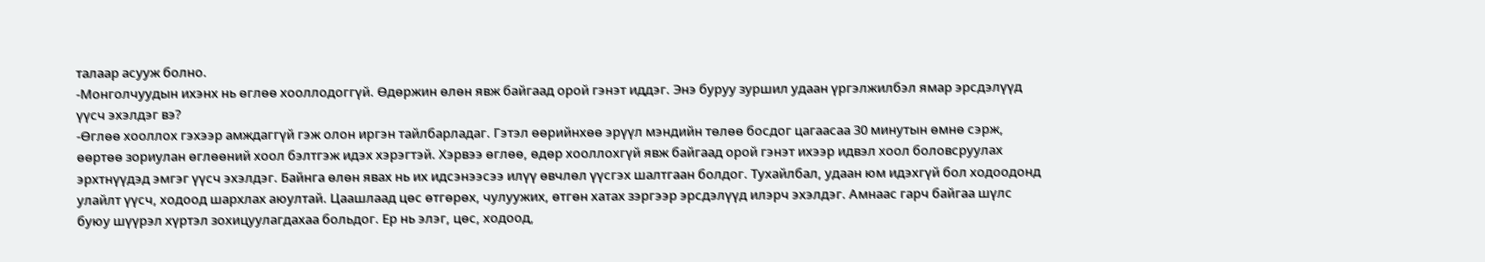талаар асууж болно.
-Монголчуудын ихэнх нь өглөө хооллодоггүй. Өдөржин өлөн явж байгаад орой гэнэт иддэг. Энэ буруу зуршил удаан үргэлжилбэл ямар эрсдэлүүд үүсч эхэлдэг вэ?
-Өглөө хооллох гэхээр амждаггүй гэж олон иргэн тайлбарладаг. Гэтэл өөрийнхөө эрүүл мэндийн төлөө босдог цагаасаа 30 минутын өмнө сэрж, өөртөө зориулан өглөөний хоол бэлтгэж идэх хэрэгтэй. Хэрвээ өглөө, өдөр хооллохгүй явж байгаад орой гэнэт ихээр идвэл хоол боловсруулах эрхтнүүдэд эмгэг үүсч эхэлдэг. Байнга өлөн явах нь их идсэнээсээ илүү өвчлөл үүсгэх шалтгаан болдог. Тухайлбал, удаан юм идэхгүй бол ходоодонд улайлт үүсч, ходоод шархлах аюултай. Цаашлаад цөс өтгөрөх, чулуужих, өтгөн хатах зэргээр эрсдэлүүд илэрч эхэлдэг. Амнаас гарч байгаа шүлс буюу шүүрэл хүртэл зохицуулагдахаа больдог. Ер нь элэг, цөс, ходоод,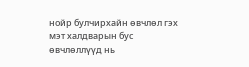нойр булчирхайн өвчлөл гэх мэт халдварын бус өвчлөллүүд нь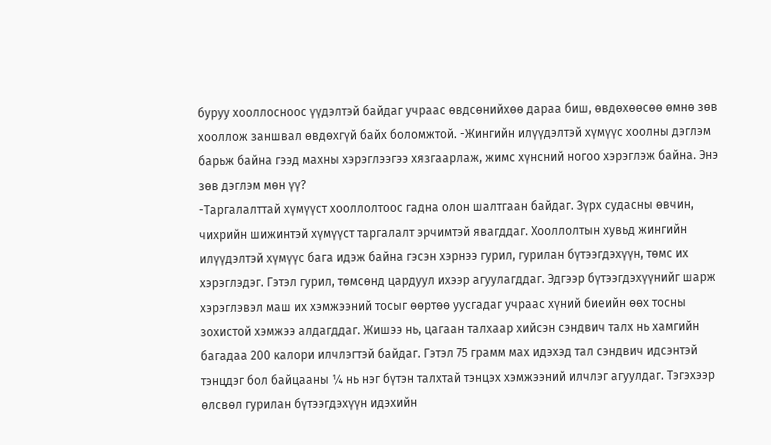буруу хооллосноос үүдэлтэй байдаг учраас өвдсөнийхөө дараа биш, өвдөхөөсөө өмнө зөв хооллож заншвал өвдөхгүй байх боломжтой. -Жингийн илүүдэлтэй хүмүүс хоолны дэглэм барьж байна гээд махны хэрэглээгээ хязгаарлаж, жимс хүнсний ногоо хэрэглэж байна. Энэ зөв дэглэм мөн үү?
-Таргалалттай хүмүүст хооллолтоос гадна олон шалтгаан байдаг. Зүрх судасны өвчин, чихрийн шижинтэй хүмүүст таргалалт эрчимтэй явагддаг. Хооллолтын хувьд жингийн илүүдэлтэй хүмүүс бага идэж байна гэсэн хэрнээ гурил, гурилан бүтээгдэхүүн, төмс их хэрэглэдэг. Гэтэл гурил, төмсөнд цардуул ихээр агуулагддаг. Эдгээр бүтээгдэхүүнийг шарж хэрэглэвэл маш их хэмжээний тосыг өөртөө уусгадаг учраас хүний биеийн өөх тосны зохистой хэмжээ алдагддаг. Жишээ нь, цагаан талхаар хийсэн сэндвич талх нь хамгийн багадаа 200 калори илчлэгтэй байдаг. Гэтэл 75 грамм мах идэхэд тал сэндвич идсэнтэй тэнцдэг бол байцааны ¼ нь нэг бүтэн талхтай тэнцэх хэмжээний илчлэг агуулдаг. Тэгэхээр өлсвөл гурилан бүтээгдэхүүн идэхийн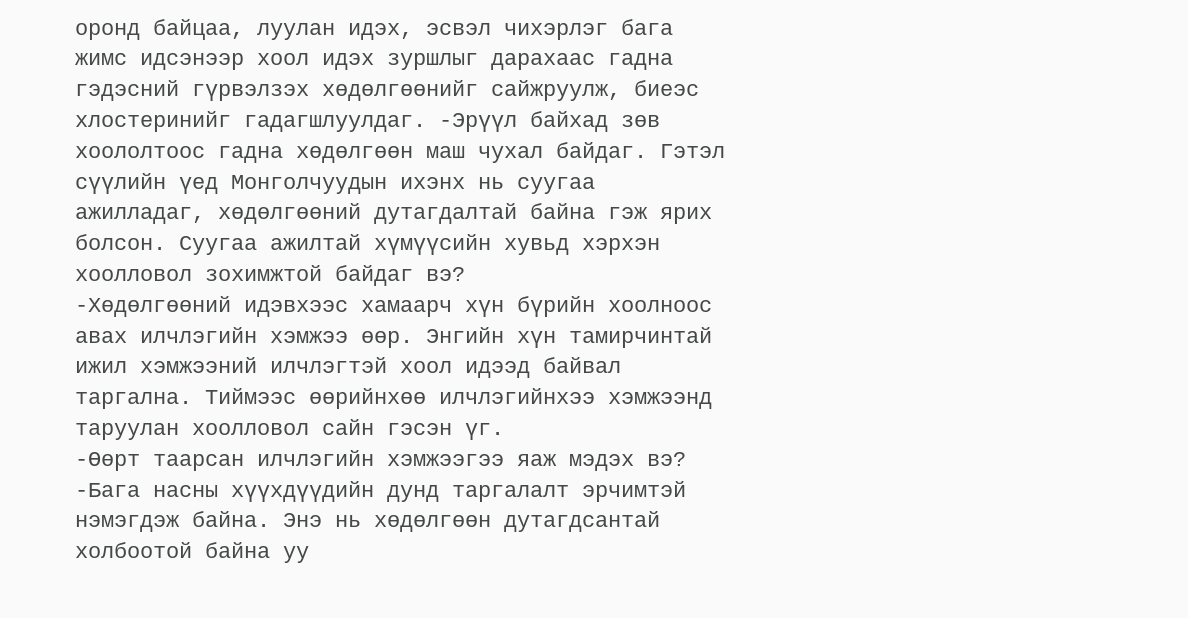оронд байцаа, луулан идэх, эсвэл чихэрлэг бага жимс идсэнээр хоол идэх зуршлыг дарахаас гадна гэдэсний гүрвэлзэх хөдөлгөөнийг сайжруулж, биеэс хлостеринийг гадагшлуулдаг. -Эрүүл байхад зөв хоололтоос гадна хөдөлгөөн маш чухал байдаг. Гэтэл сүүлийн үед Монголчуудын ихэнх нь суугаа ажилладаг, хөдөлгөөний дутагдалтай байна гэж ярих болсон. Суугаа ажилтай хүмүүсийн хувьд хэрхэн хоолловол зохимжтой байдаг вэ?
-Хөдөлгөөний идэвхээс хамаарч хүн бүрийн хоолноос авах илчлэгийн хэмжээ өөр. Энгийн хүн тамирчинтай ижил хэмжээний илчлэгтэй хоол идээд байвал таргална. Тиймээс өөрийнхөө илчлэгийнхээ хэмжээнд таруулан хоолловол сайн гэсэн үг.
-Өөрт таарсан илчлэгийн хэмжээгээ яаж мэдэх вэ?
-Бага насны хүүхдүүдийн дунд таргалалт эрчимтэй нэмэгдэж байна. Энэ нь хөдөлгөөн дутагдсантай холбоотой байна уу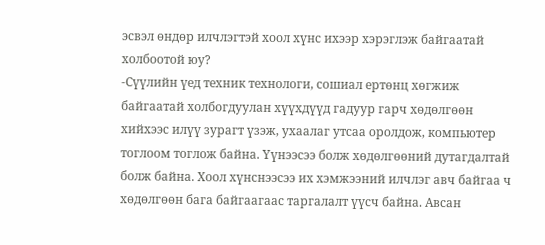эсвэл өндөр илчлэгтэй хоол хүнс ихээр хэрэглэж байгаатай холбоотой юу?
-Сүүлийн үед техник технологи, сошиал ертөнц хөгжиж байгаатай холбогдуулан хүүхдүүд гадуур гарч хөдөлгөөн хийхээс илүү зурагт үзэж, ухаалаг утсаа оролдож, компьютер тоглоом тоглож байна. Үүнээсээ болж хөдөлгөөний дутагдалтай болж байна. Хоол хүнснээсээ их хэмжээний илчлэг авч байгаа ч хөдөлгөөн бага байгаагаас таргалалт үүсч байна. Авсан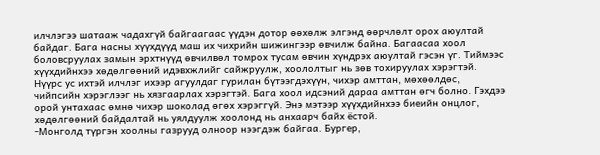илчлэгээ шатааж чадахгүй байгаагаас үүдэн дотор өөхөлж элгэнд өөрчлөлт орох аюултай байдаг. Бага насны хүүхдүүд маш их чихрийн шижингээр өвчилж байна. Багаасаа хоол боловсруулах замын эрхтнүүд өвчилвөл томрох тусам өвчин хүндрэх аюултай гэсэн үг. Тиймээс хүүхдийнхээ хөдөлгөөний идэвхжлийг сайжруулж, хоололтыг нь зөв тохируулах хэрэгтэй. Нүүрс ус ихтэй илчлэг ихээр агуулдаг гурилан бүтээгдэхүүн, чихэр амттан, мөхөөлдөс, чийпсийн хэрэглээг нь хязгаарлах хэрэгтэй. Бага хоол идсэний дараа амттан өгч болно. Гэхдээ орой унтахаас өмнө чихэр шоколад өгөх хэрэггүй. Энэ мэтээр хүүхдийнхээ биеийн онцлог, хөдөлгөөний байдалтай нь уялдуулж хоолонд нь анхаарч байх ёстой.
-Монголд түргэн хоолны газрууд олноор нээгдэж байгаа. Бургер,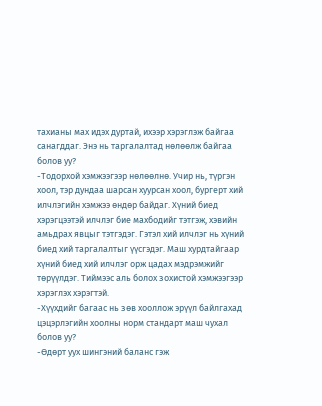тахианы мах идэх дуртай, ихээр хэрэглэж байгаа санагддаг. Энэ нь таргалалтад нөлөөлж байгаа болов уу?
-Тодорхой хэмжээгээр нөлөөлнө. Учир нь, түргэн хоол, тэр дундаа шарсан хуурсан хоол, бургерт хий илчлэгийн хэмжээ өндөр байдаг. Хүний биед хэрэгцээтэй илчлэг бие махбодийг тэтгэж, хэвийн амьдрах явцыг тэтгэдэг. Гэтэл хий илчлэг нь хүний биед хий таргалалтыг үүсгэдэг. Маш хурдтайгаар хүний биед хий илчлэг орж цадах мэдрэмжийг төрүүлдэг. Тиймээс аль болох зохистой хэмжээгээр хэрэглэх хэрэгтэй.
-Хүүхдийг багаас нь зөв хооллож эрүүл байлгахад цэцэрлэгийн хоолны норм стандарт маш чухал болов уу?
-Өдөрт уух шингэний баланс гэж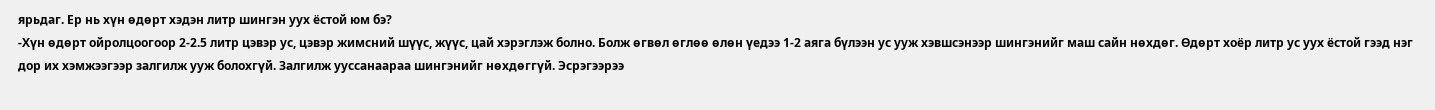ярьдаг. Ер нь хүн өдөрт хэдэн литр шингэн уух ёстой юм бэ?
-Хүн өдөрт ойролцоогоор 2-2.5 литр цэвэр ус, цэвэр жимсний шүүс, жүүс, цай хэрэглэж болно. Болж өгвөл өглөө өлөн үедээ 1-2 аяга бүлээн ус ууж хэвшсэнээр шингэнийг маш сайн нөхдөг. Өдөрт хоёр литр ус уух ёстой гээд нэг дор их хэмжээгээр залгилж ууж болохгүй. Залгилж ууссанаараа шингэнийг нөхдөггүй. Эсрэгээрээ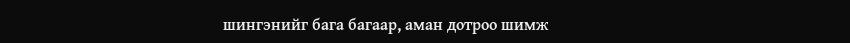шингэнийг бага багаар, аман дотроо шимж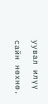уувал илүү сайн нөхнө.